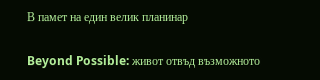В памет на един велик планинар

Beyond Possible: живот отвъд възможното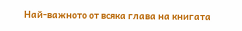Най-важното от всяка глава на книгата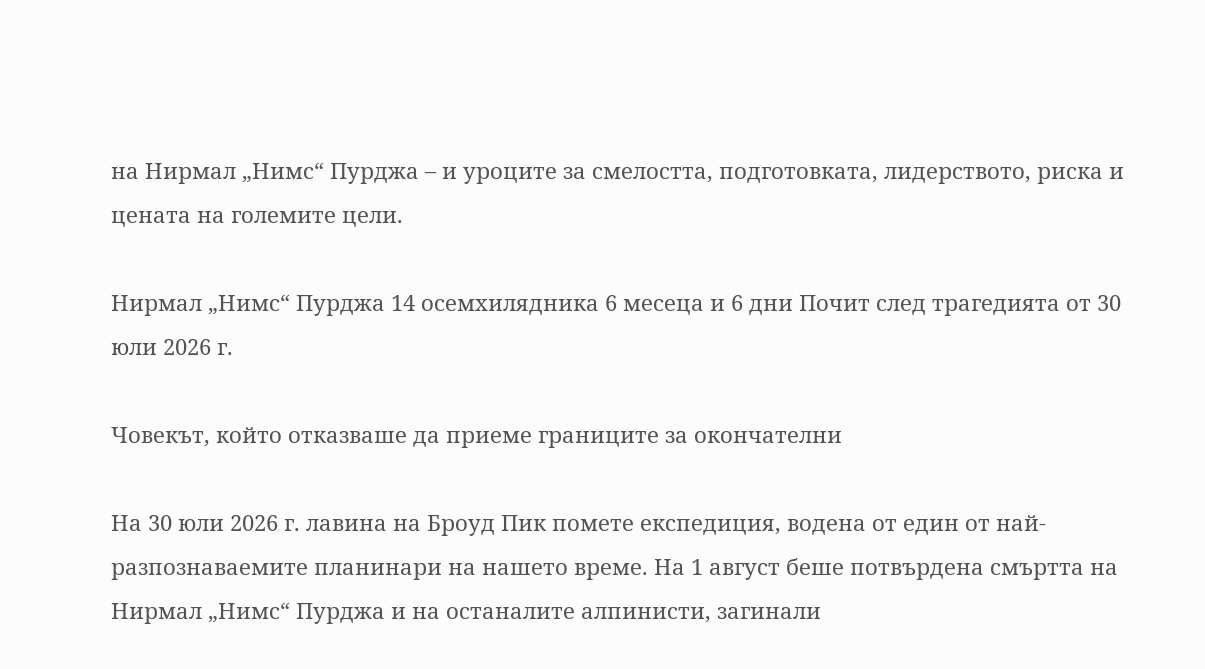на Нирмал „Нимс“ Пурджа – и уроците за смелостта, подготовката, лидерството, риска и цената на големите цели.

Нирмал „Нимс“ Пурджа 14 осемхилядника 6 месеца и 6 дни Почит след трагедията от 30 юли 2026 г.

Човекът, който отказваше да приеме границите за окончателни

На 30 юли 2026 г. лавина на Броуд Пик помете експедиция, водена от един от най-разпознаваемите планинари на нашето време. На 1 август беше потвърдена смъртта на Нирмал „Нимс“ Пурджа и на останалите алпинисти, загинали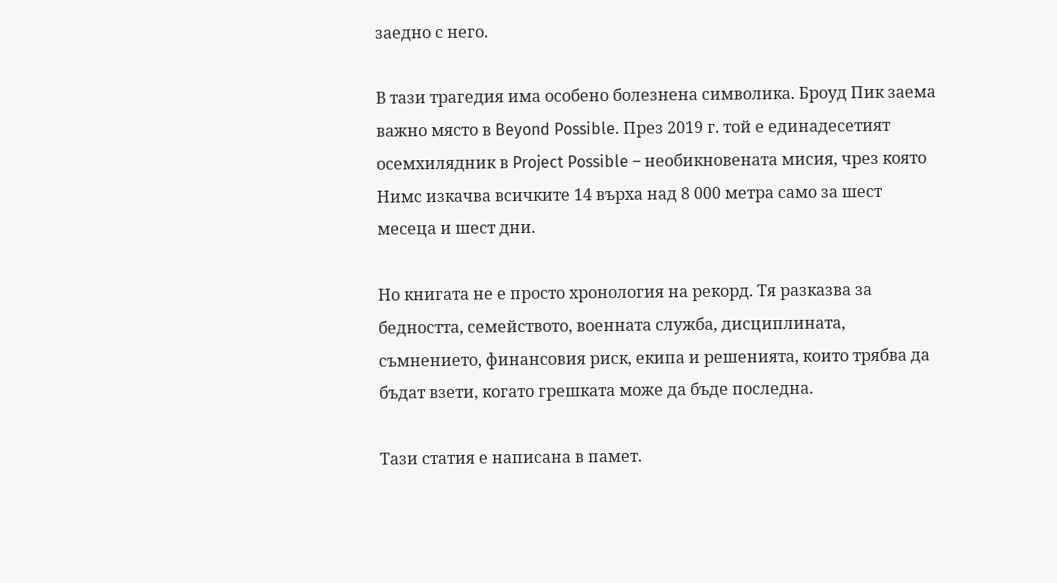заедно с него.

В тази трагедия има особено болезнена символика. Броуд Пик заема важно място в Beyond Possible. През 2019 г. той е единадесетият осемхилядник в Project Possible – необикновената мисия, чрез която Нимс изкачва всичките 14 върха над 8 000 метра само за шест месеца и шест дни.

Но книгата не е просто хронология на рекорд. Тя разказва за бедността, семейството, военната служба, дисциплината, съмнението, финансовия риск, екипа и решенията, които трябва да бъдат взети, когато грешката може да бъде последна.

Тази статия е написана в памет.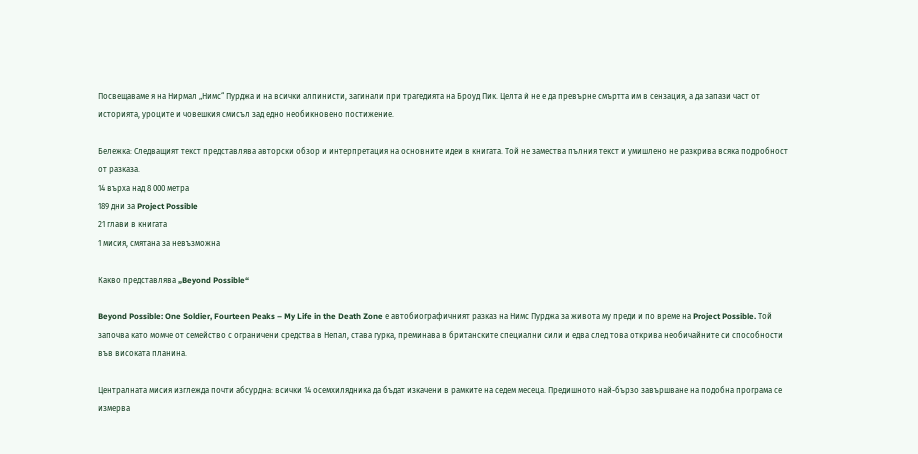Посвещаваме я на Нирмал „Нимс“ Пурджа и на всички алпинисти, загинали при трагедията на Броуд Пик. Целта ѝ не е да превърне смъртта им в сензация, а да запази част от историята, уроците и човешкия смисъл зад едно необикновено постижение.

Бележка: Следващият текст представлява авторски обзор и интерпретация на основните идеи в книгата. Той не замества пълния текст и умишлено не разкрива всяка подробност от разказа.
14 върха над 8 000 метра
189 дни за Project Possible
21 глави в книгата
1 мисия, смятана за невъзможна

Какво представлява „Beyond Possible“

Beyond Possible: One Soldier, Fourteen Peaks – My Life in the Death Zone е автобиографичният разказ на Нимс Пурджа за живота му преди и по време на Project Possible. Той започва като момче от семейство с ограничени средства в Непал, става гурка, преминава в британските специални сили и едва след това открива необичайните си способности във високата планина.

Централната мисия изглежда почти абсурдна: всички 14 осемхилядника да бъдат изкачени в рамките на седем месеца. Предишното най-бързо завършване на подобна програма се измерва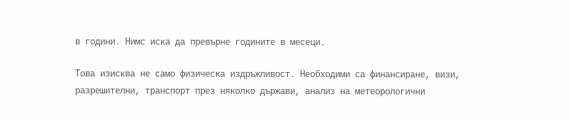в години. Нимс иска да превърне годините в месеци.

Това изисква не само физическа издръжливост. Необходими са финансиране, визи, разрешителни, транспорт през няколко държави, анализ на метеорологични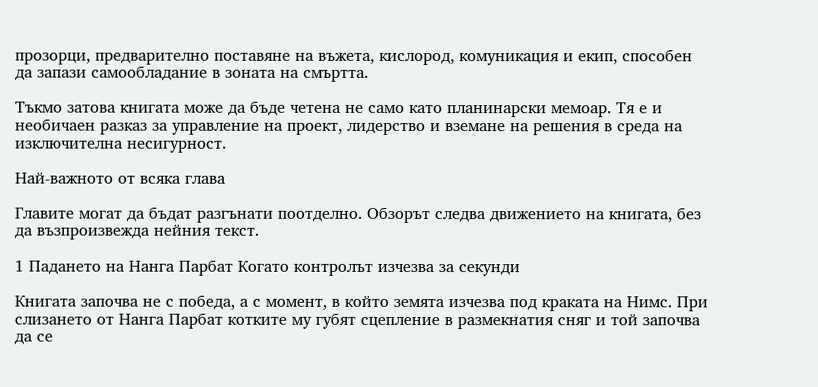прозорци, предварително поставяне на въжета, кислород, комуникация и екип, способен да запази самообладание в зоната на смъртта.

Тъкмо затова книгата може да бъде четена не само като планинарски мемоар. Тя е и необичаен разказ за управление на проект, лидерство и вземане на решения в среда на изключителна несигурност.

Най-важното от всяка глава

Главите могат да бъдат разгънати поотделно. Обзорът следва движението на книгата, без да възпроизвежда нейния текст.

1 Падането на Нанга Парбат Когато контролът изчезва за секунди

Книгата започва не с победа, а с момент, в който земята изчезва под краката на Нимс. При слизането от Нанга Парбат котките му губят сцепление в размекнатия сняг и той започва да се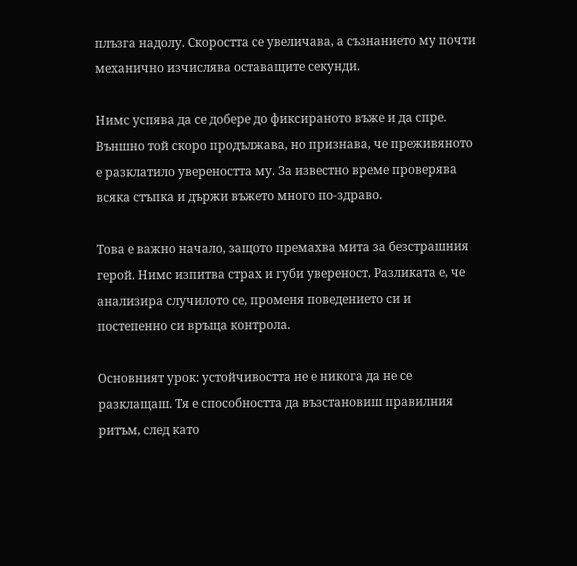плъзга надолу. Скоростта се увеличава, а съзнанието му почти механично изчислява оставащите секунди.

Нимс успява да се добере до фиксираното въже и да спре. Външно той скоро продължава, но признава, че преживяното е разклатило увереността му. За известно време проверява всяка стъпка и държи въжето много по-здраво.

Това е важно начало, защото премахва мита за безстрашния герой. Нимс изпитва страх и губи увереност. Разликата е, че анализира случилото се, променя поведението си и постепенно си връща контрола.

Основният урок: устойчивостта не е никога да не се разклащаш. Тя е способността да възстановиш правилния ритъм, след като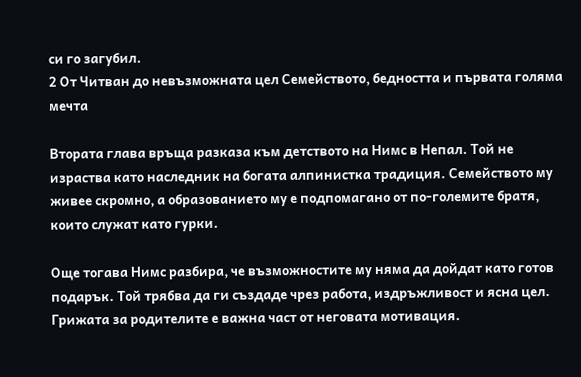си го загубил.
2 От Читван до невъзможната цел Семейството, бедността и първата голяма мечта

Втората глава връща разказа към детството на Нимс в Непал. Той не израства като наследник на богата алпинистка традиция. Семейството му живее скромно, а образованието му е подпомагано от по-големите братя, които служат като гурки.

Още тогава Нимс разбира, че възможностите му няма да дойдат като готов подарък. Той трябва да ги създаде чрез работа, издръжливост и ясна цел. Грижата за родителите е важна част от неговата мотивация.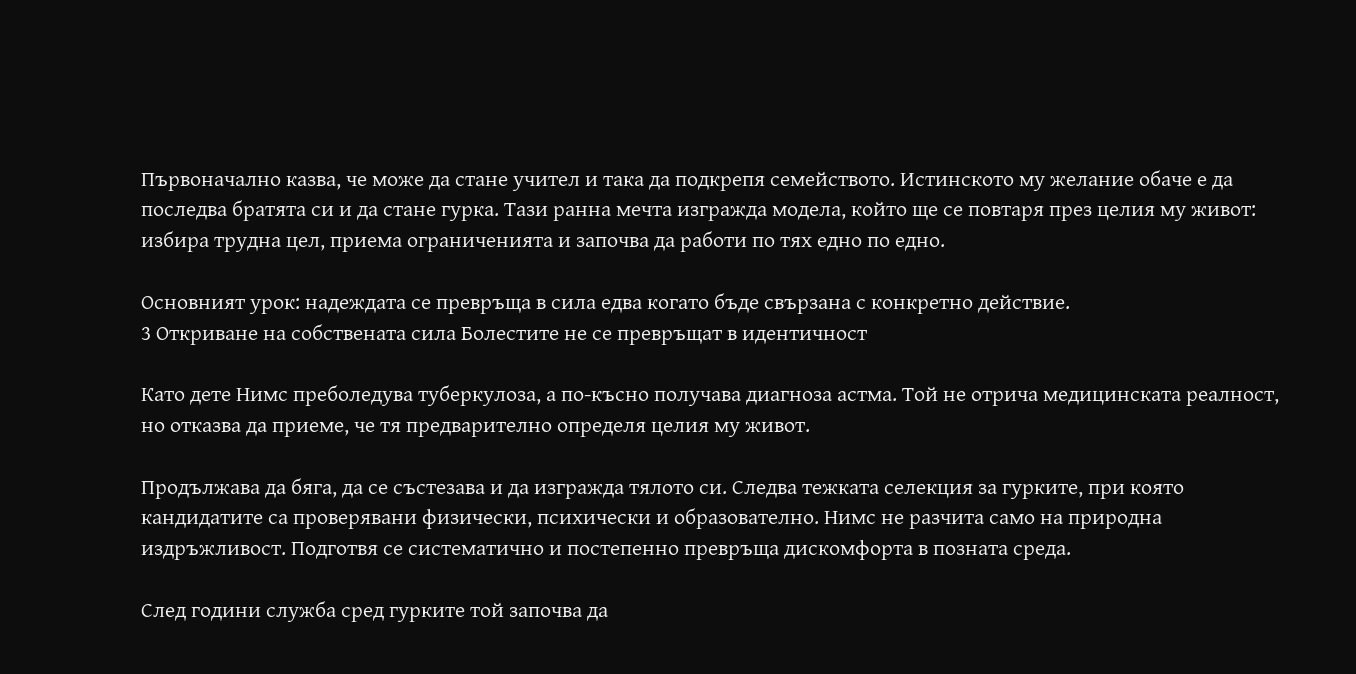Първоначално казва, че може да стане учител и така да подкрепя семейството. Истинското му желание обаче е да последва братята си и да стане гурка. Тази ранна мечта изгражда модела, който ще се повтаря през целия му живот: избира трудна цел, приема ограниченията и започва да работи по тях едно по едно.

Основният урок: надеждата се превръща в сила едва когато бъде свързана с конкретно действие.
3 Откриване на собствената сила Болестите не се превръщат в идентичност

Като дете Нимс преболедува туберкулоза, а по-късно получава диагноза астма. Той не отрича медицинската реалност, но отказва да приеме, че тя предварително определя целия му живот.

Продължава да бяга, да се състезава и да изгражда тялото си. Следва тежката селекция за гурките, при която кандидатите са проверявани физически, психически и образователно. Нимс не разчита само на природна издръжливост. Подготвя се систематично и постепенно превръща дискомфорта в позната среда.

След години служба сред гурките той започва да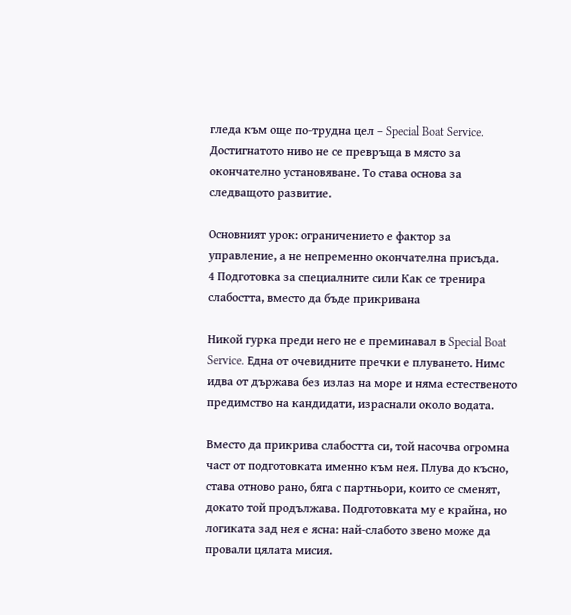гледа към още по-трудна цел – Special Boat Service. Достигнатото ниво не се превръща в място за окончателно установяване. То става основа за следващото развитие.

Основният урок: ограничението е фактор за управление, а не непременно окончателна присъда.
4 Подготовка за специалните сили Как се тренира слабостта, вместо да бъде прикривана

Никой гурка преди него не е преминавал в Special Boat Service. Една от очевидните пречки е плуването. Нимс идва от държава без излаз на море и няма естественото предимство на кандидати, израснали около водата.

Вместо да прикрива слабостта си, той насочва огромна част от подготовката именно към нея. Плува до късно, става отново рано, бяга с партньори, които се сменят, докато той продължава. Подготовката му е крайна, но логиката зад нея е ясна: най-слабото звено може да провали цялата мисия.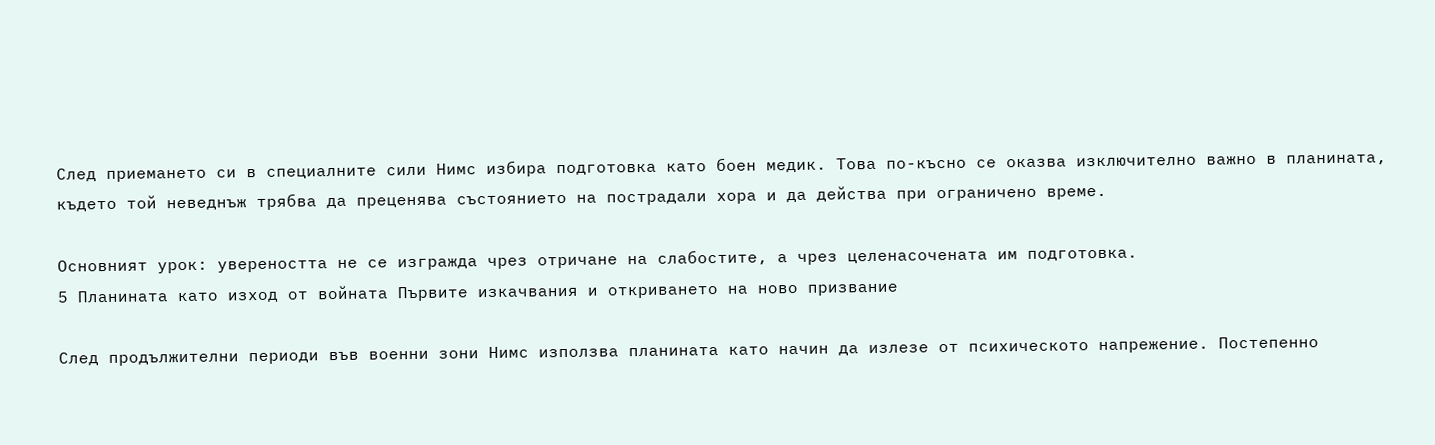След приемането си в специалните сили Нимс избира подготовка като боен медик. Това по-късно се оказва изключително важно в планината, където той неведнъж трябва да преценява състоянието на пострадали хора и да действа при ограничено време.

Основният урок: увереността не се изгражда чрез отричане на слабостите, а чрез целенасочената им подготовка.
5 Планината като изход от войната Първите изкачвания и откриването на ново призвание

След продължителни периоди във военни зони Нимс използва планината като начин да излезе от психическото напрежение. Постепенно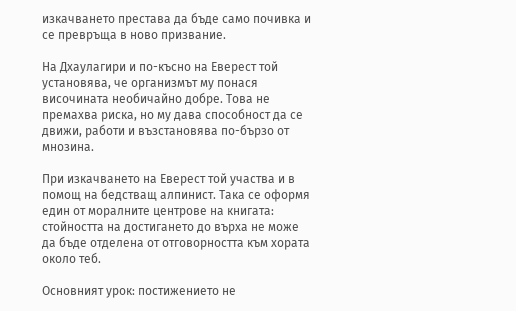изкачването престава да бъде само почивка и се превръща в ново призвание.

На Дхаулагири и по-късно на Еверест той установява, че организмът му понася височината необичайно добре. Това не премахва риска, но му дава способност да се движи, работи и възстановява по-бързо от мнозина.

При изкачването на Еверест той участва и в помощ на бедстващ алпинист. Така се оформя един от моралните центрове на книгата: стойността на достигането до върха не може да бъде отделена от отговорността към хората около теб.

Основният урок: постижението не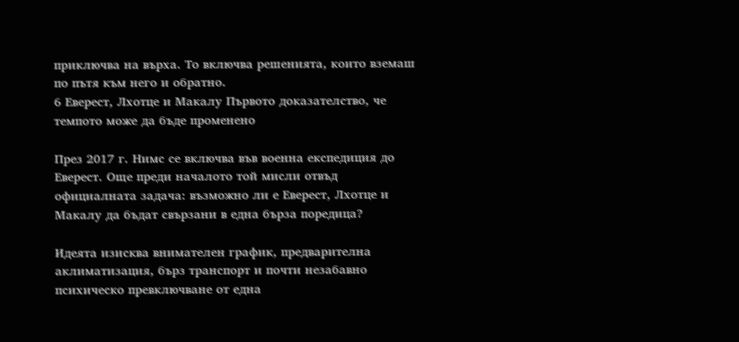приключва на върха. То включва решенията, които вземаш по пътя към него и обратно.
6 Еверест, Лхотце и Макалу Първото доказателство, че темпото може да бъде променено

През 2017 г. Нимс се включва във военна експедиция до Еверест. Още преди началото той мисли отвъд официалната задача: възможно ли е Еверест, Лхотце и Макалу да бъдат свързани в една бърза поредица?

Идеята изисква внимателен график, предварителна аклиматизация, бърз транспорт и почти незабавно психическо превключване от една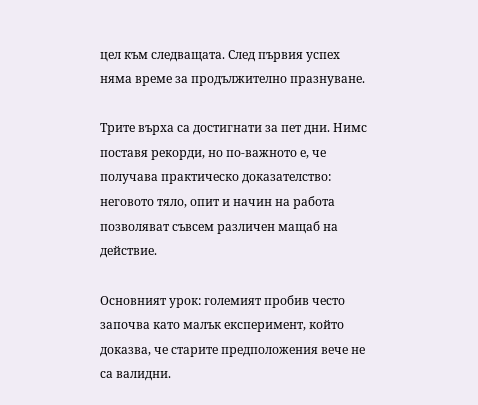цел към следващата. След първия успех няма време за продължително празнуване.

Трите върха са достигнати за пет дни. Нимс поставя рекорди, но по-важното е, че получава практическо доказателство: неговото тяло, опит и начин на работа позволяват съвсем различен мащаб на действие.

Основният урок: големият пробив често започва като малък експеримент, който доказва, че старите предположения вече не са валидни.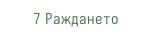7 Раждането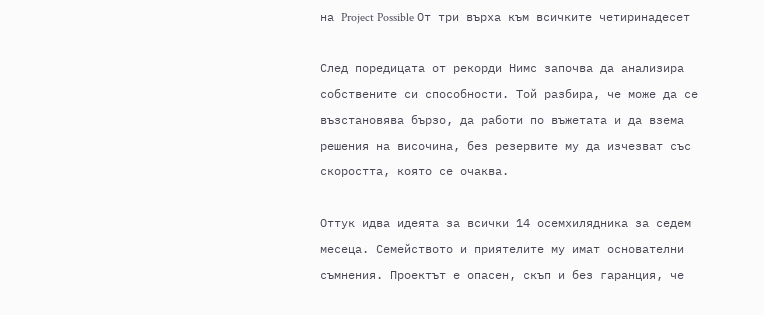на Project Possible От три върха към всичките четиринадесет

След поредицата от рекорди Нимс започва да анализира собствените си способности. Той разбира, че може да се възстановява бързо, да работи по въжетата и да взема решения на височина, без резервите му да изчезват със скоростта, която се очаква.

Оттук идва идеята за всички 14 осемхилядника за седем месеца. Семейството и приятелите му имат основателни съмнения. Проектът е опасен, скъп и без гаранция, че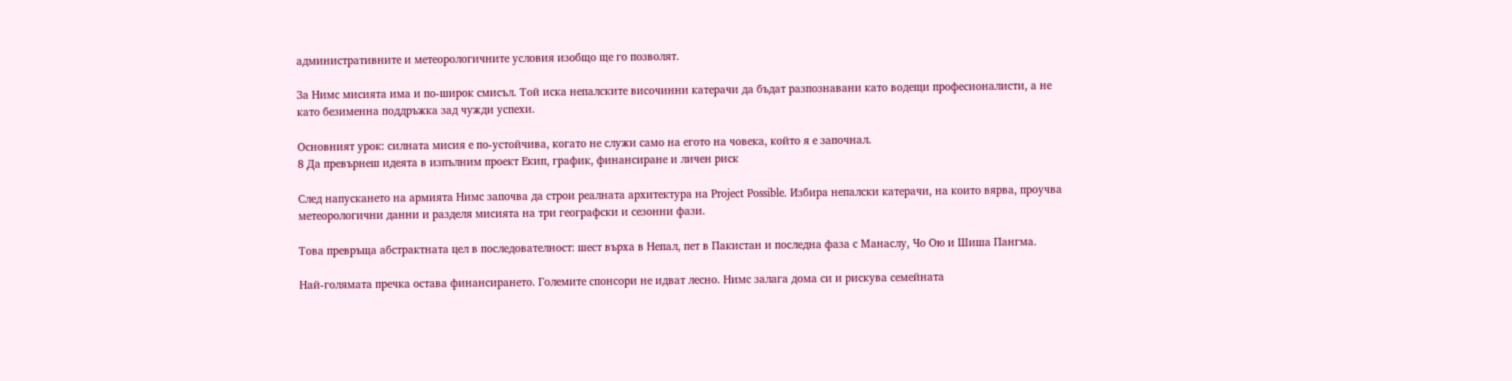административните и метеорологичните условия изобщо ще го позволят.

За Нимс мисията има и по-широк смисъл. Той иска непалските височинни катерачи да бъдат разпознавани като водещи професионалисти, а не като безименна поддръжка зад чужди успехи.

Основният урок: силната мисия е по-устойчива, когато не служи само на егото на човека, който я е започнал.
8 Да превърнеш идеята в изпълним проект Екип, график, финансиране и личен риск

След напускането на армията Нимс започва да строи реалната архитектура на Project Possible. Избира непалски катерачи, на които вярва, проучва метеорологични данни и разделя мисията на три географски и сезонни фази.

Това превръща абстрактната цел в последователност: шест върха в Непал, пет в Пакистан и последна фаза с Манаслу, Чо Ою и Шиша Пангма.

Най-голямата пречка остава финансирането. Големите спонсори не идват лесно. Нимс залага дома си и рискува семейната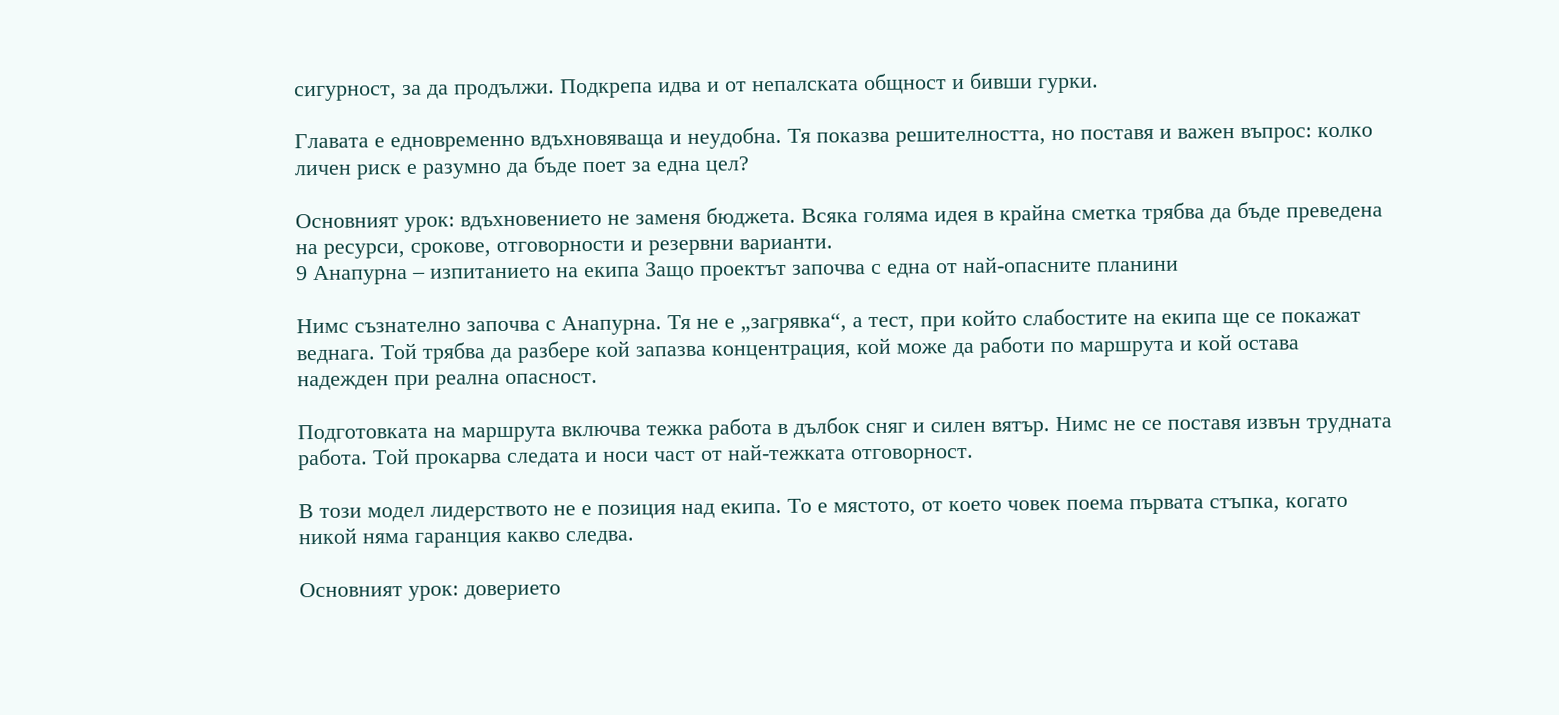сигурност, за да продължи. Подкрепа идва и от непалската общност и бивши гурки.

Главата е едновременно вдъхновяваща и неудобна. Тя показва решителността, но поставя и важен въпрос: колко личен риск е разумно да бъде поет за една цел?

Основният урок: вдъхновението не заменя бюджета. Всяка голяма идея в крайна сметка трябва да бъде преведена на ресурси, срокове, отговорности и резервни варианти.
9 Анапурна – изпитанието на екипа Защо проектът започва с една от най-опасните планини

Нимс съзнателно започва с Анапурна. Тя не е „загрявка“, а тест, при който слабостите на екипа ще се покажат веднага. Той трябва да разбере кой запазва концентрация, кой може да работи по маршрута и кой остава надежден при реална опасност.

Подготовката на маршрута включва тежка работа в дълбок сняг и силен вятър. Нимс не се поставя извън трудната работа. Той прокарва следата и носи част от най-тежката отговорност.

В този модел лидерството не е позиция над екипа. То е мястото, от което човек поема първата стъпка, когато никой няма гаранция какво следва.

Основният урок: доверието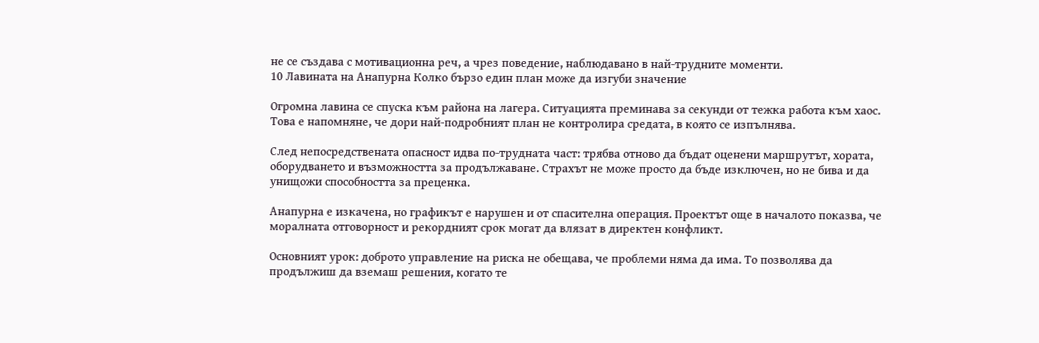не се създава с мотивационна реч, а чрез поведение, наблюдавано в най-трудните моменти.
10 Лавината на Анапурна Колко бързо един план може да изгуби значение

Огромна лавина се спуска към района на лагера. Ситуацията преминава за секунди от тежка работа към хаос. Това е напомняне, че дори най-подробният план не контролира средата, в която се изпълнява.

След непосредствената опасност идва по-трудната част: трябва отново да бъдат оценени маршрутът, хората, оборудването и възможността за продължаване. Страхът не може просто да бъде изключен, но не бива и да унищожи способността за преценка.

Анапурна е изкачена, но графикът е нарушен и от спасителна операция. Проектът още в началото показва, че моралната отговорност и рекордният срок могат да влязат в директен конфликт.

Основният урок: доброто управление на риска не обещава, че проблеми няма да има. То позволява да продължиш да вземаш решения, когато те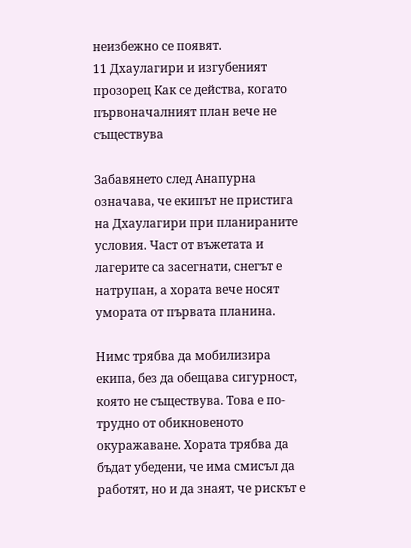неизбежно се появят.
11 Дхаулагири и изгубеният прозорец Как се действа, когато първоначалният план вече не съществува

Забавянето след Анапурна означава, че екипът не пристига на Дхаулагири при планираните условия. Част от въжетата и лагерите са засегнати, снегът е натрупан, а хората вече носят умората от първата планина.

Нимс трябва да мобилизира екипа, без да обещава сигурност, която не съществува. Това е по-трудно от обикновеното окуражаване. Хората трябва да бъдат убедени, че има смисъл да работят, но и да знаят, че рискът е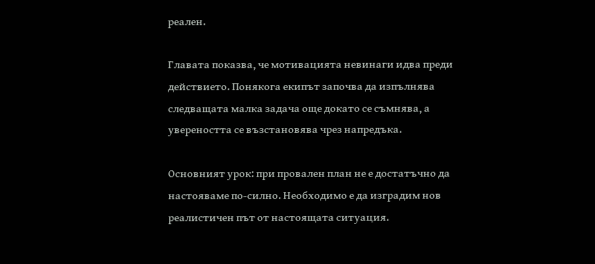реален.

Главата показва, че мотивацията невинаги идва преди действието. Понякога екипът започва да изпълнява следващата малка задача още докато се съмнява, а увереността се възстановява чрез напредъка.

Основният урок: при провален план не е достатъчно да настояваме по-силно. Необходимо е да изградим нов реалистичен път от настоящата ситуация.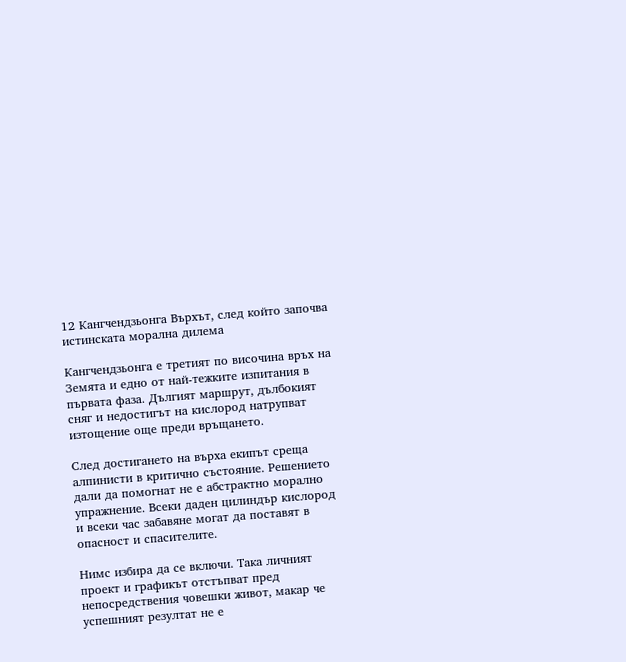12 Кангчендзьонга Върхът, след който започва истинската морална дилема

Кангчендзьонга е третият по височина връх на Земята и едно от най-тежките изпитания в първата фаза. Дългият маршрут, дълбокият сняг и недостигът на кислород натрупват изтощение още преди връщането.

След достигането на върха екипът среща алпинисти в критично състояние. Решението дали да помогнат не е абстрактно морално упражнение. Всеки даден цилиндър кислород и всеки час забавяне могат да поставят в опасност и спасителите.

Нимс избира да се включи. Така личният проект и графикът отстъпват пред непосредствения човешки живот, макар че успешният резултат не е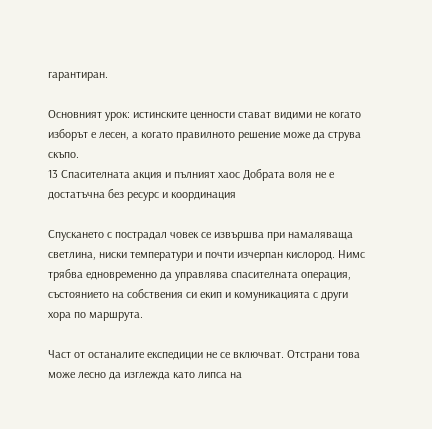гарантиран.

Основният урок: истинските ценности стават видими не когато изборът е лесен, а когато правилното решение може да струва скъпо.
13 Спасителната акция и пълният хаос Добрата воля не е достатъчна без ресурс и координация

Спускането с пострадал човек се извършва при намаляваща светлина, ниски температури и почти изчерпан кислород. Нимс трябва едновременно да управлява спасителната операция, състоянието на собствения си екип и комуникацията с други хора по маршрута.

Част от останалите експедиции не се включват. Отстрани това може лесно да изглежда като липса на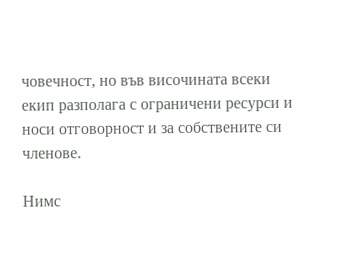човечност, но във височината всеки екип разполага с ограничени ресурси и носи отговорност и за собствените си членове.

Нимс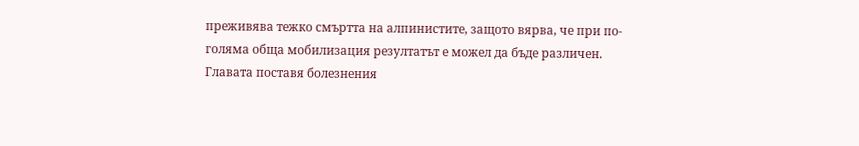преживява тежко смъртта на алпинистите, защото вярва, че при по-голяма обща мобилизация резултатът е можел да бъде различен. Главата поставя болезнения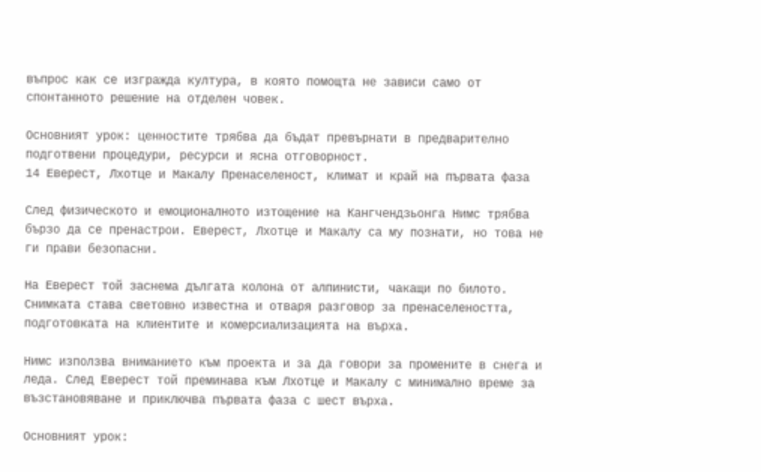въпрос как се изгражда култура, в която помощта не зависи само от спонтанното решение на отделен човек.

Основният урок: ценностите трябва да бъдат превърнати в предварително подготвени процедури, ресурси и ясна отговорност.
14 Еверест, Лхотце и Макалу Пренаселеност, климат и край на първата фаза

След физическото и емоционалното изтощение на Кангчендзьонга Нимс трябва бързо да се пренастрои. Еверест, Лхотце и Макалу са му познати, но това не ги прави безопасни.

На Еверест той заснема дългата колона от алпинисти, чакащи по билото. Снимката става световно известна и отваря разговор за пренаселеността, подготовката на клиентите и комерсиализацията на върха.

Нимс използва вниманието към проекта и за да говори за промените в снега и леда. След Еверест той преминава към Лхотце и Макалу с минимално време за възстановяване и приключва първата фаза с шест върха.

Основният урок: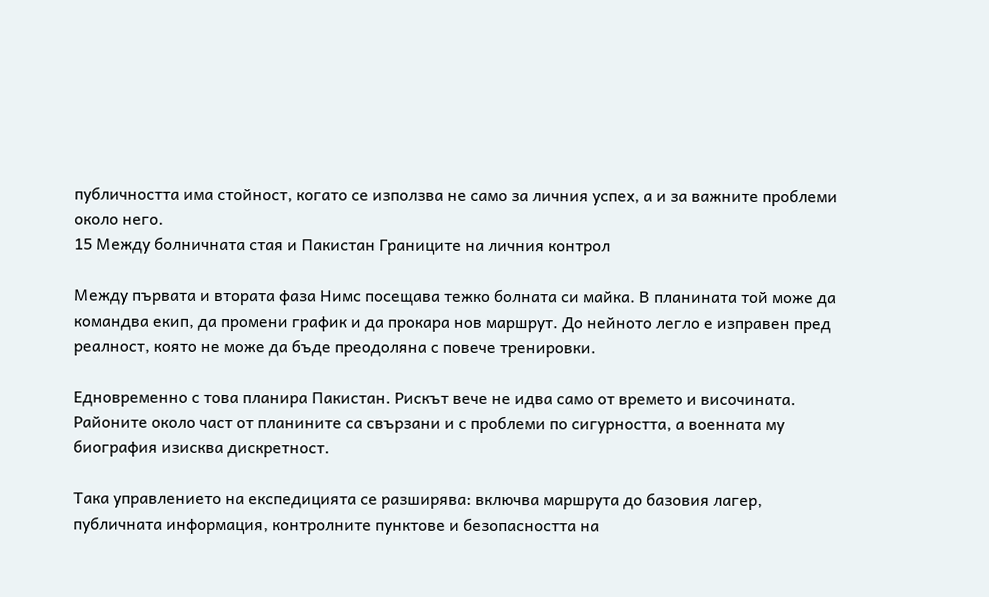публичността има стойност, когато се използва не само за личния успех, а и за важните проблеми около него.
15 Между болничната стая и Пакистан Границите на личния контрол

Между първата и втората фаза Нимс посещава тежко болната си майка. В планината той може да командва екип, да промени график и да прокара нов маршрут. До нейното легло е изправен пред реалност, която не може да бъде преодоляна с повече тренировки.

Едновременно с това планира Пакистан. Рискът вече не идва само от времето и височината. Районите около част от планините са свързани и с проблеми по сигурността, а военната му биография изисква дискретност.

Така управлението на експедицията се разширява: включва маршрута до базовия лагер, публичната информация, контролните пунктове и безопасността на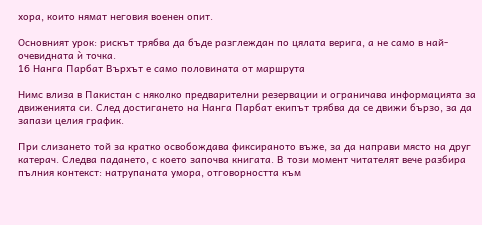хора, които нямат неговия военен опит.

Основният урок: рискът трябва да бъде разглеждан по цялата верига, а не само в най-очевидната ѝ точка.
16 Нанга Парбат Върхът е само половината от маршрута

Нимс влиза в Пакистан с няколко предварителни резервации и ограничава информацията за движенията си. След достигането на Нанга Парбат екипът трябва да се движи бързо, за да запази целия график.

При слизането той за кратко освобождава фиксираното въже, за да направи място на друг катерач. Следва падането, с което започва книгата. В този момент читателят вече разбира пълния контекст: натрупаната умора, отговорността към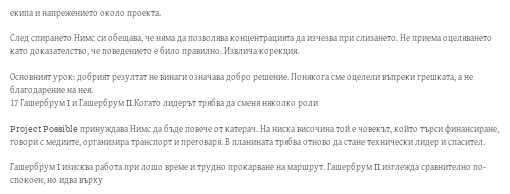екипа и напрежението около проекта.

След спирането Нимс си обещава, че няма да позволява концентрацията да изчезва при слизането. Не приема оцеляването като доказателство, че поведението е било правилно. Извлича корекция.

Основният урок: добрият резултат не винаги означава добро решение. Понякога сме оцелели въпреки грешката, а не благодарение на нея.
17 Гашербрум I и Гашербрум II Когато лидерът трябва да сменя няколко роли

Project Possible принуждава Нимс да бъде повече от катерач. На ниска височина той е човекът, който търси финансиране, говори с медиите, организира транспорт и преговаря. В планината трябва отново да стане технически лидер и спасител.

Гашербрум I изисква работа при лошо време и трудно прокарване на маршрут. Гашербрум II изглежда сравнително по-спокоен, но идва върху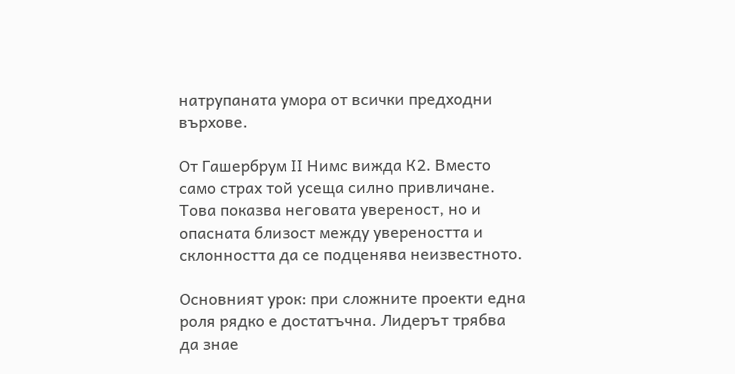натрупаната умора от всички предходни върхове.

От Гашербрум II Нимс вижда К2. Вместо само страх той усеща силно привличане. Това показва неговата увереност, но и опасната близост между увереността и склонността да се подценява неизвестното.

Основният урок: при сложните проекти една роля рядко е достатъчна. Лидерът трябва да знае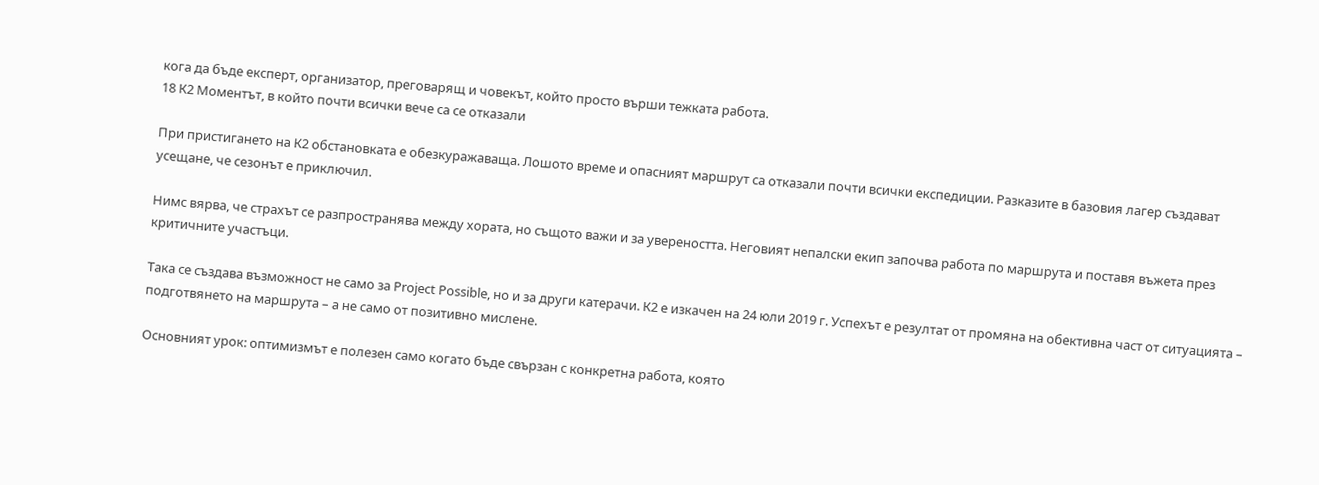кога да бъде експерт, организатор, преговарящ и човекът, който просто върши тежката работа.
18 К2 Моментът, в който почти всички вече са се отказали

При пристигането на К2 обстановката е обезкуражаваща. Лошото време и опасният маршрут са отказали почти всички експедиции. Разказите в базовия лагер създават усещане, че сезонът е приключил.

Нимс вярва, че страхът се разпространява между хората, но същото важи и за увереността. Неговият непалски екип започва работа по маршрута и поставя въжета през критичните участъци.

Така се създава възможност не само за Project Possible, но и за други катерачи. К2 е изкачен на 24 юли 2019 г. Успехът е резултат от промяна на обективна част от ситуацията – подготвянето на маршрута – а не само от позитивно мислене.

Основният урок: оптимизмът е полезен само когато бъде свързан с конкретна работа, която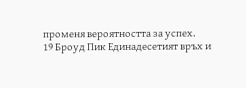променя вероятността за успех.
19 Броуд Пик Единадесетият връх и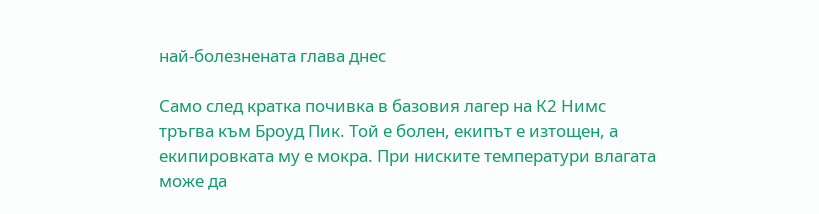най-болезнената глава днес

Само след кратка почивка в базовия лагер на К2 Нимс тръгва към Броуд Пик. Той е болен, екипът е изтощен, а екипировката му е мокра. При ниските температури влагата може да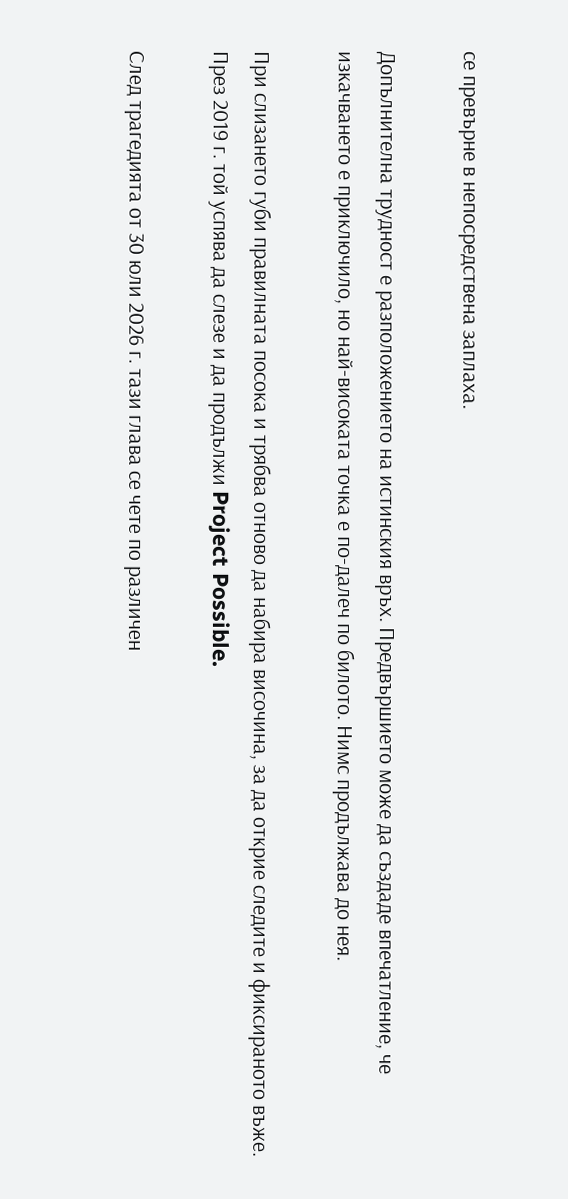се превърне в непосредствена заплаха.

Допълнителна трудност е разположението на истинския връх. Предвършието може да създаде впечатление, че изкачването е приключило, но най-високата точка е по-далеч по билото. Нимс продължава до нея.

При слизането губи правилната посока и трябва отново да набира височина, за да открие следите и фиксираното въже. През 2019 г. той успява да слезе и да продължи Project Possible.

След трагедията от 30 юли 2026 г. тази глава се чете по различен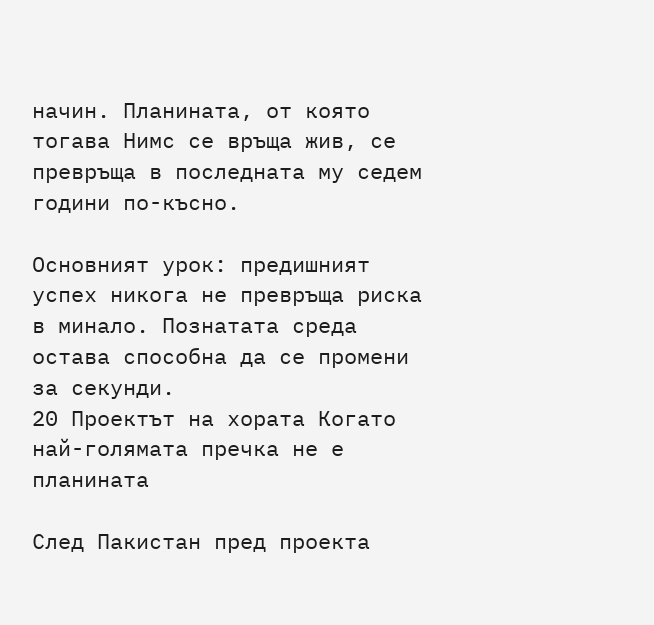начин. Планината, от която тогава Нимс се връща жив, се превръща в последната му седем години по-късно.

Основният урок: предишният успех никога не превръща риска в минало. Познатата среда остава способна да се промени за секунди.
20 Проектът на хората Когато най-голямата пречка не е планината

След Пакистан пред проекта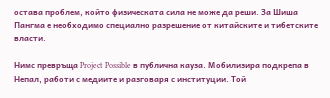остава проблем, който физическата сила не може да реши. За Шиша Пангма е необходимо специално разрешение от китайските и тибетските власти.

Нимс превръща Project Possible в публична кауза. Мобилизира подкрепа в Непал, работи с медиите и разговаря с институции. Той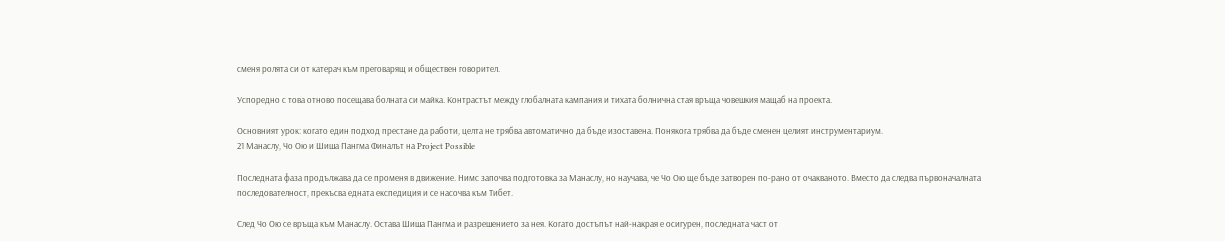сменя ролята си от катерач към преговарящ и обществен говорител.

Успоредно с това отново посещава болната си майка. Контрастът между глобалната кампания и тихата болнична стая връща човешкия мащаб на проекта.

Основният урок: когато един подход престане да работи, целта не трябва автоматично да бъде изоставена. Понякога трябва да бъде сменен целият инструментариум.
21 Манаслу, Чо Ою и Шиша Пангма Финалът на Project Possible

Последната фаза продължава да се променя в движение. Нимс започва подготовка за Манаслу, но научава, че Чо Ою ще бъде затворен по-рано от очакваното. Вместо да следва първоначалната последователност, прекъсва едната експедиция и се насочва към Тибет.

След Чо Ою се връща към Манаслу. Остава Шиша Пангма и разрешението за нея. Когато достъпът най-накрая е осигурен, последната част от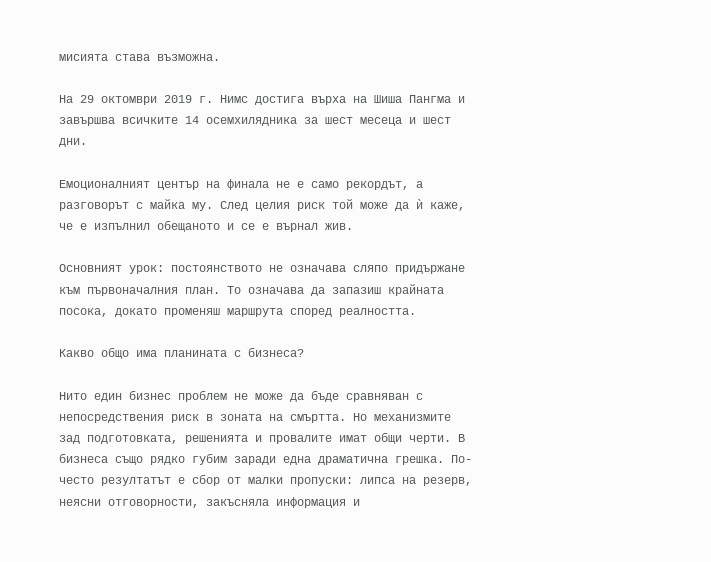мисията става възможна.

На 29 октомври 2019 г. Нимс достига върха на Шиша Пангма и завършва всичките 14 осемхилядника за шест месеца и шест дни.

Емоционалният център на финала не е само рекордът, а разговорът с майка му. След целия риск той може да ѝ каже, че е изпълнил обещаното и се е върнал жив.

Основният урок: постоянството не означава сляпо придържане към първоначалния план. То означава да запазиш крайната посока, докато променяш маршрута според реалността.

Какво общо има планината с бизнеса?

Нито един бизнес проблем не може да бъде сравняван с непосредствения риск в зоната на смъртта. Но механизмите зад подготовката, решенията и провалите имат общи черти. В бизнеса също рядко губим заради една драматична грешка. По-често резултатът е сбор от малки пропуски: липса на резерв, неясни отговорности, закъсняла информация и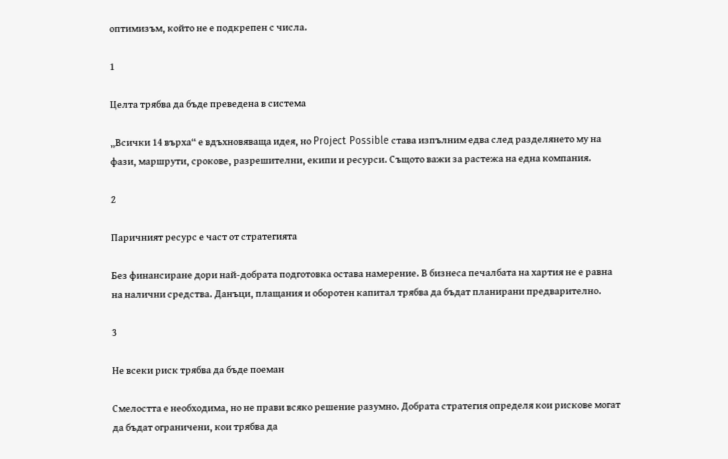оптимизъм, който не е подкрепен с числа.

1

Целта трябва да бъде преведена в система

„Всички 14 върха“ е вдъхновяваща идея, но Project Possible става изпълним едва след разделянето му на фази, маршрути, срокове, разрешителни, екипи и ресурси. Същото важи за растежа на една компания.

2

Паричният ресурс е част от стратегията

Без финансиране дори най-добрата подготовка остава намерение. В бизнеса печалбата на хартия не е равна на налични средства. Данъци, плащания и оборотен капитал трябва да бъдат планирани предварително.

3

Не всеки риск трябва да бъде поеман

Смелостта е необходима, но не прави всяко решение разумно. Добрата стратегия определя кои рискове могат да бъдат ограничени, кои трябва да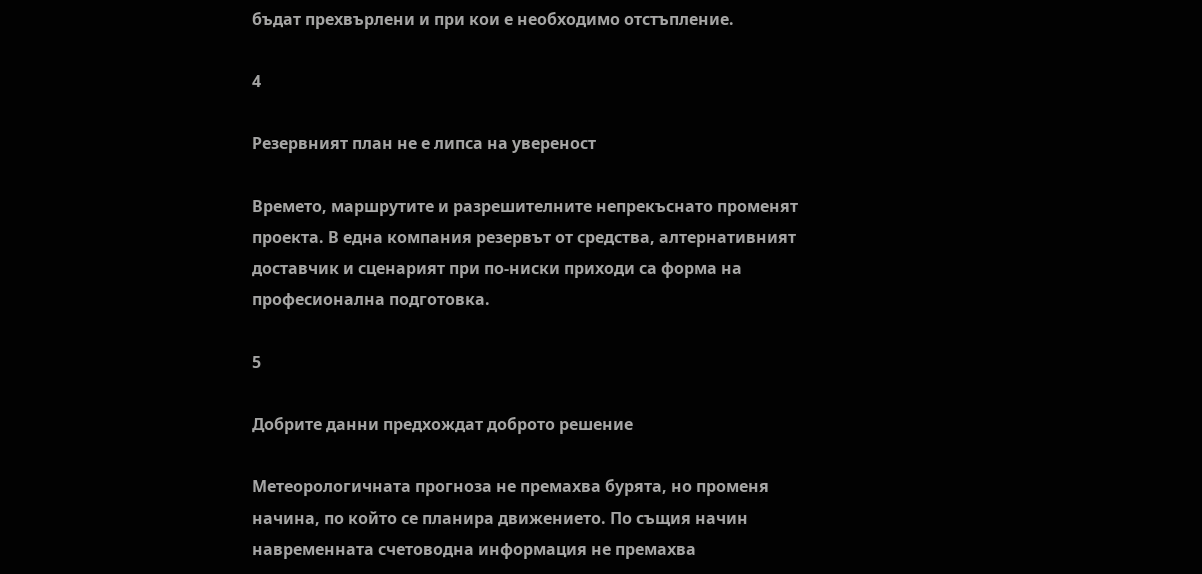бъдат прехвърлени и при кои е необходимо отстъпление.

4

Резервният план не е липса на увереност

Времето, маршрутите и разрешителните непрекъснато променят проекта. В една компания резервът от средства, алтернативният доставчик и сценарият при по-ниски приходи са форма на професионална подготовка.

5

Добрите данни предхождат доброто решение

Метеорологичната прогноза не премахва бурята, но променя начина, по който се планира движението. По същия начин навременната счетоводна информация не премахва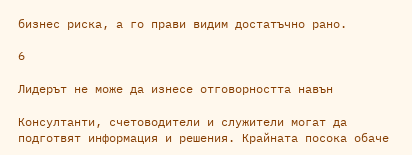бизнес риска, а го прави видим достатъчно рано.

6

Лидерът не може да изнесе отговорността навън

Консултанти, счетоводители и служители могат да подготвят информация и решения. Крайната посока обаче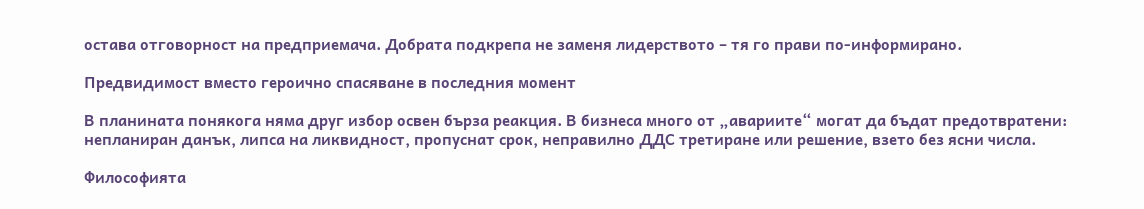остава отговорност на предприемача. Добрата подкрепа не заменя лидерството – тя го прави по-информирано.

Предвидимост вместо героично спасяване в последния момент

В планината понякога няма друг избор освен бърза реакция. В бизнеса много от „авариите“ могат да бъдат предотвратени: непланиран данък, липса на ликвидност, пропуснат срок, неправилно ДДС третиране или решение, взето без ясни числа.

Философията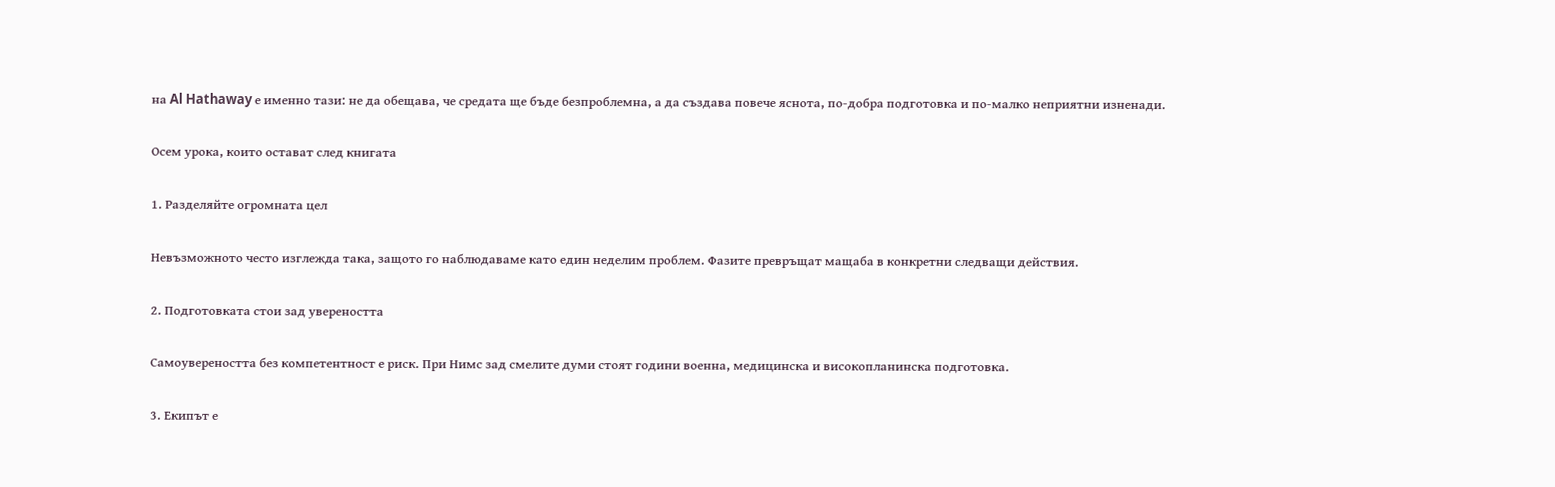на Al Hathaway е именно тази: не да обещава, че средата ще бъде безпроблемна, а да създава повече яснота, по-добра подготовка и по-малко неприятни изненади.

Осем урока, които остават след книгата

1. Разделяйте огромната цел

Невъзможното често изглежда така, защото го наблюдаваме като един неделим проблем. Фазите превръщат мащаба в конкретни следващи действия.

2. Подготовката стои зад увереността

Самоувереността без компетентност е риск. При Нимс зад смелите думи стоят години военна, медицинска и високопланинска подготовка.

3. Екипът е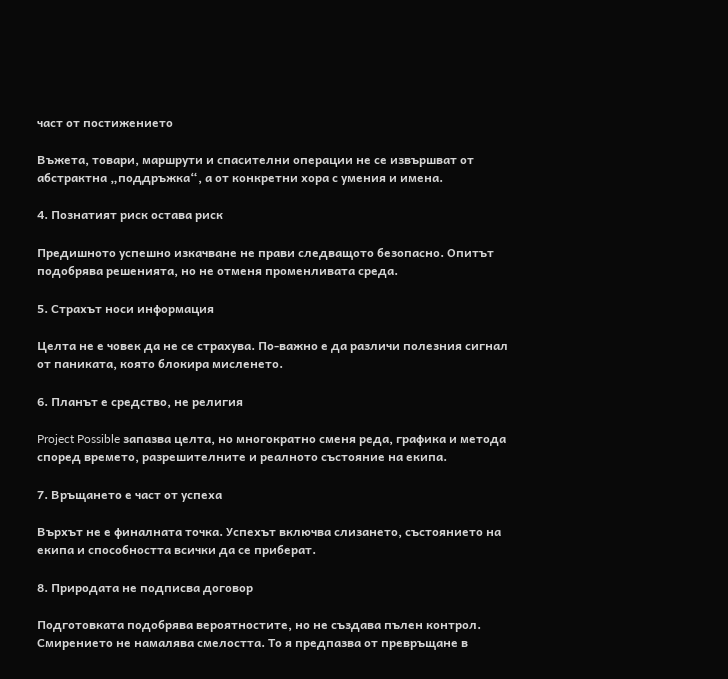част от постижението

Въжета, товари, маршрути и спасителни операции не се извършват от абстрактна „поддръжка“, а от конкретни хора с умения и имена.

4. Познатият риск остава риск

Предишното успешно изкачване не прави следващото безопасно. Опитът подобрява решенията, но не отменя променливата среда.

5. Страхът носи информация

Целта не е човек да не се страхува. По-важно е да различи полезния сигнал от паниката, която блокира мисленето.

6. Планът е средство, не религия

Project Possible запазва целта, но многократно сменя реда, графика и метода според времето, разрешителните и реалното състояние на екипа.

7. Връщането е част от успеха

Върхът не е финалната точка. Успехът включва слизането, състоянието на екипа и способността всички да се приберат.

8. Природата не подписва договор

Подготовката подобрява вероятностите, но не създава пълен контрол. Смирението не намалява смелостта. То я предпазва от превръщане в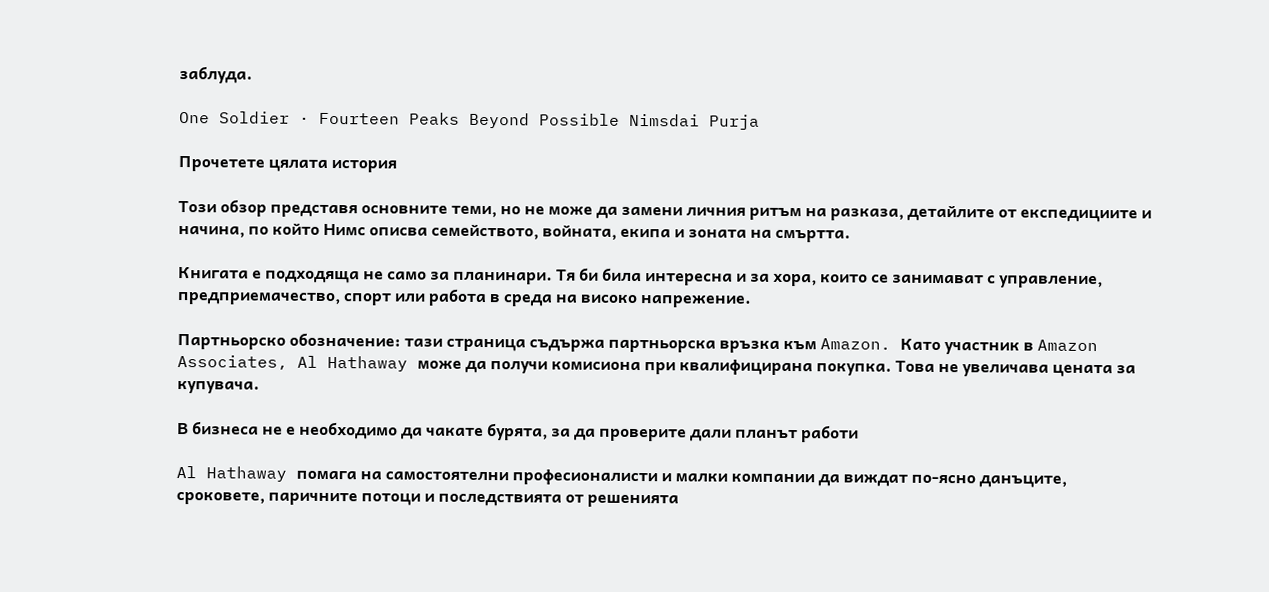заблуда.

One Soldier · Fourteen Peaks Beyond Possible Nimsdai Purja

Прочетете цялата история

Този обзор представя основните теми, но не може да замени личния ритъм на разказа, детайлите от експедициите и начина, по който Нимс описва семейството, войната, екипа и зоната на смъртта.

Книгата е подходяща не само за планинари. Тя би била интересна и за хора, които се занимават с управление, предприемачество, спорт или работа в среда на високо напрежение.

Партньорско обозначение: тази страница съдържа партньорска връзка към Amazon. Като участник в Amazon Associates, Al Hathaway може да получи комисиона при квалифицирана покупка. Това не увеличава цената за купувача.

В бизнеса не е необходимо да чакате бурята, за да проверите дали планът работи

Al Hathaway помага на самостоятелни професионалисти и малки компании да виждат по-ясно данъците, сроковете, паричните потоци и последствията от решенията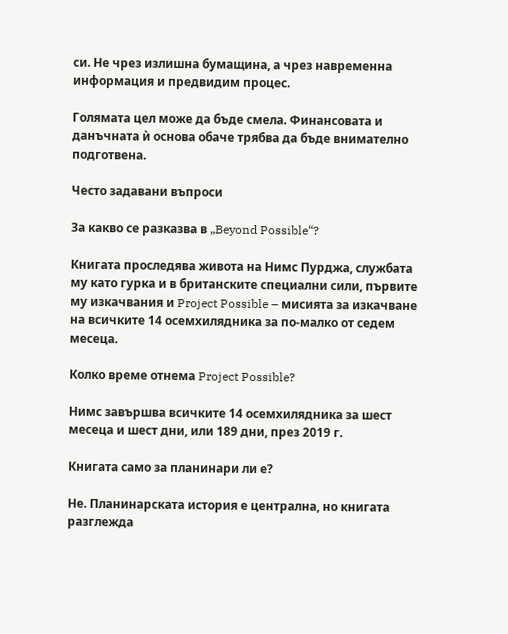си. Не чрез излишна бумащина, а чрез навременна информация и предвидим процес.

Голямата цел може да бъде смела. Финансовата и данъчната ѝ основа обаче трябва да бъде внимателно подготвена.

Често задавани въпроси

За какво се разказва в „Beyond Possible“?

Книгата проследява живота на Нимс Пурджа, службата му като гурка и в британските специални сили, първите му изкачвания и Project Possible – мисията за изкачване на всичките 14 осемхилядника за по-малко от седем месеца.

Колко време отнема Project Possible?

Нимс завършва всичките 14 осемхилядника за шест месеца и шест дни, или 189 дни, през 2019 г.

Книгата само за планинари ли е?

Не. Планинарската история е централна, но книгата разглежда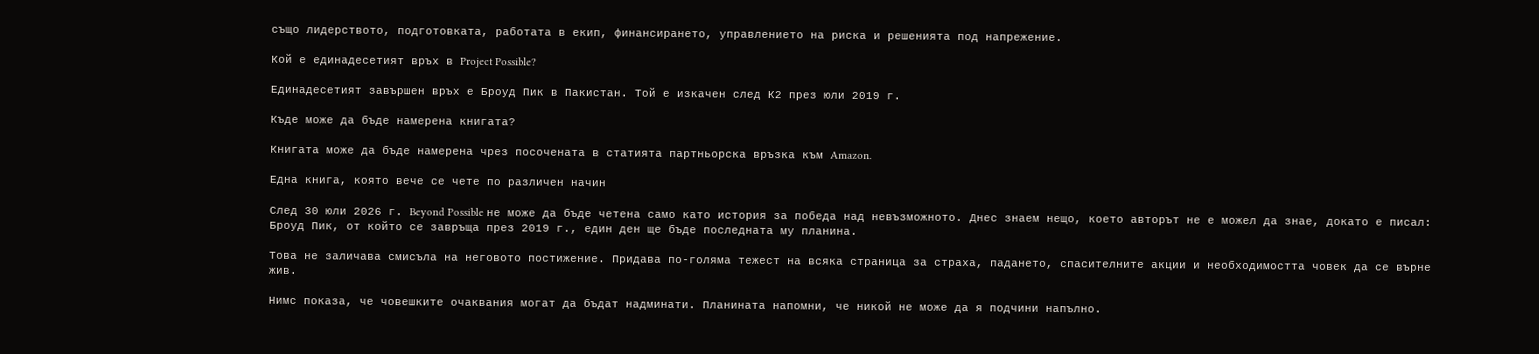също лидерството, подготовката, работата в екип, финансирането, управлението на риска и решенията под напрежение.

Кой е единадесетият връх в Project Possible?

Единадесетият завършен връх е Броуд Пик в Пакистан. Той е изкачен след К2 през юли 2019 г.

Къде може да бъде намерена книгата?

Книгата може да бъде намерена чрез посочената в статията партньорска връзка към Amazon.

Една книга, която вече се чете по различен начин

След 30 юли 2026 г. Beyond Possible не може да бъде четена само като история за победа над невъзможното. Днес знаем нещо, което авторът не е можел да знае, докато е писал: Броуд Пик, от който се завръща през 2019 г., един ден ще бъде последната му планина.

Това не заличава смисъла на неговото постижение. Придава по-голяма тежест на всяка страница за страха, падането, спасителните акции и необходимостта човек да се върне жив.

Нимс показа, че човешките очаквания могат да бъдат надминати. Планината напомни, че никой не може да я подчини напълно.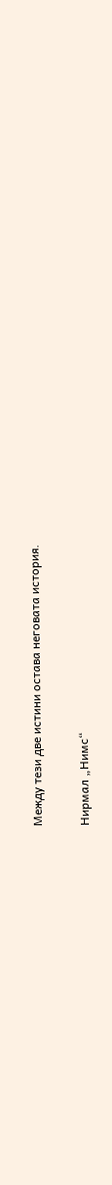Между тези две истини остава неговата история.

Нирмал „Нимс“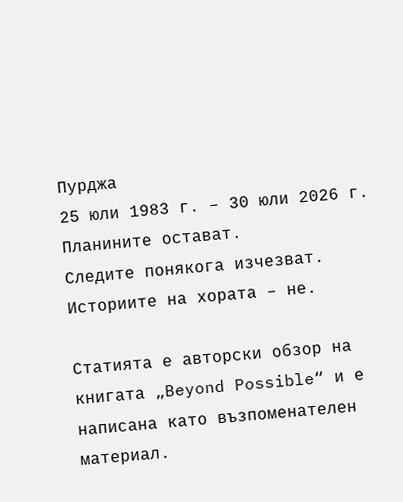Пурджа
25 юли 1983 г. – 30 юли 2026 г.
Планините остават.
Следите понякога изчезват.
Историите на хората – не.

Статията е авторски обзор на книгата „Beyond Possible“ и е написана като възпоменателен материал.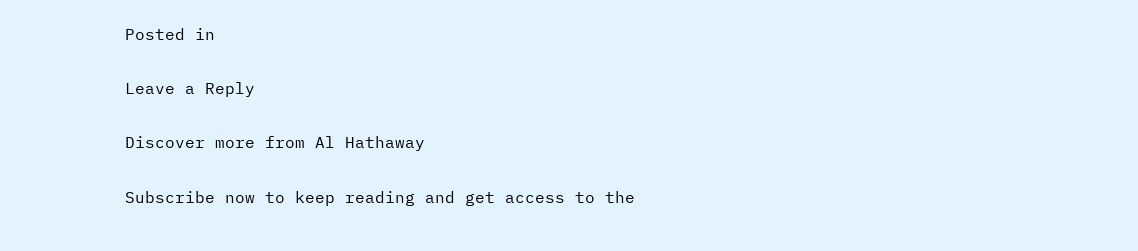Posted in

Leave a Reply

Discover more from Al Hathaway

Subscribe now to keep reading and get access to the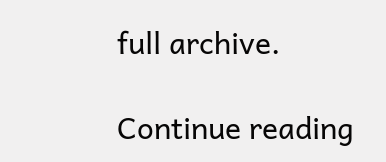full archive.

Continue reading